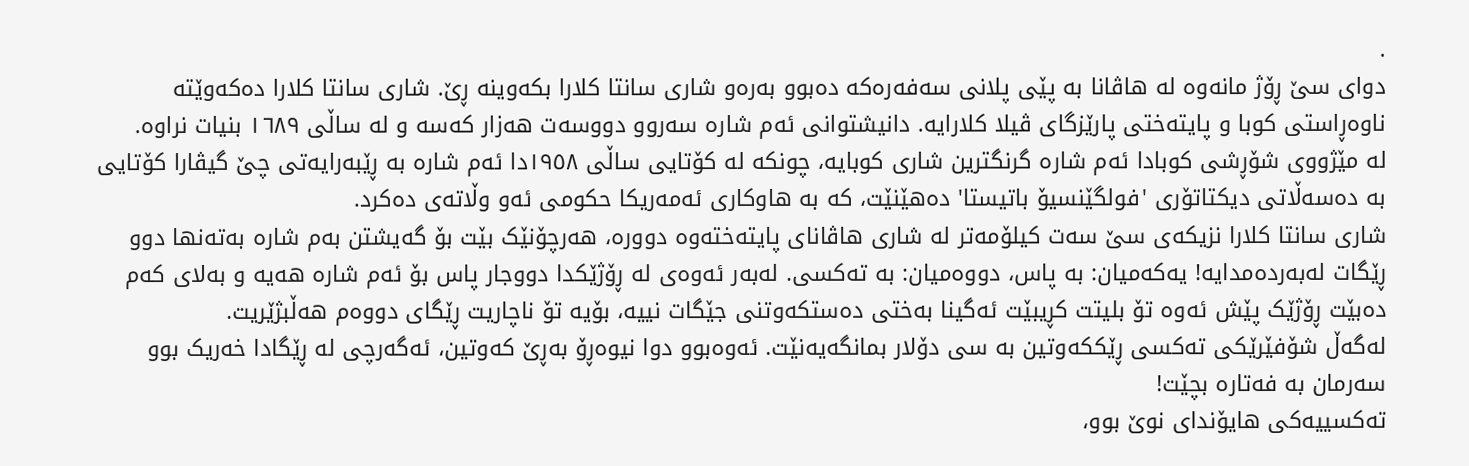.
دوای سێ ڕۆژ مانەوە لە هاڤانا بە پێی پلانی سەفەرەکە دەبوو بەرەو شاری سانتا کلارا بکەوینە ڕێ. شاری سانتا کلارا دەکەوێتە ناوەڕاستی کوبا و پایتەختی پارێزگای ڤیلا کلارایە. دانیشتوانی ئەم شارە سەروو دووسەت هەزار کەسە و لە ساڵی ١٦٨٩ بنیات نراوە.
لە مێژووی شۆڕشی کوبادا ئەم شارە گرنگترین شاری کوبایە، چونکە لە کۆتایی ساڵی ١٩٥٨دا ئەم شارە بە ڕێبەرایەتی چێ گیڤارا کۆتایی بە دەسەڵاتی دیکتاتۆری 'فولگێنسیۆ باتیستا' دەهێنێت، کە بە هاوکاری ئەمەریکا حکومی ئەو وڵاتەی دەکرد.
شاری سانتا کلارا نزیکەی سێ سەت کیلۆمەتر لە شاری هاڤانای پایتەختەوە دوورە، هەرچۆنێک بێت بۆ گەیشتن بەم شارە بەتەنها دوو ڕێگات لەبەردەمدایە! یەکەمیان: بە پاس، دووەمیان: بە تەکسی. لەبەر ئەوەی لە ڕۆژێکدا دووجار پاس بۆ ئەم شارە هەیە و بەلای کەم دەبێت ڕۆژێک پێش ئەوە تۆ بلیتت کڕیبێت ئەگینا بەختی دەستکەوتنی جێگات نییە، بۆیە تۆ ناچاریت ڕێگای دووەم هەڵبژێریت.
لەگەڵ شۆفێرێکی تەکسی ڕێککەوتین بە سی دۆلار بمانگەیەنێت. ئەوەبوو دوا نیوەڕۆ بەڕێ کەوتین، ئەگەرچی لە ڕێگادا خەریک بوو سەرمان بە فەتارە بچێت!
تەکسییەکی هایۆندای نوێ بوو،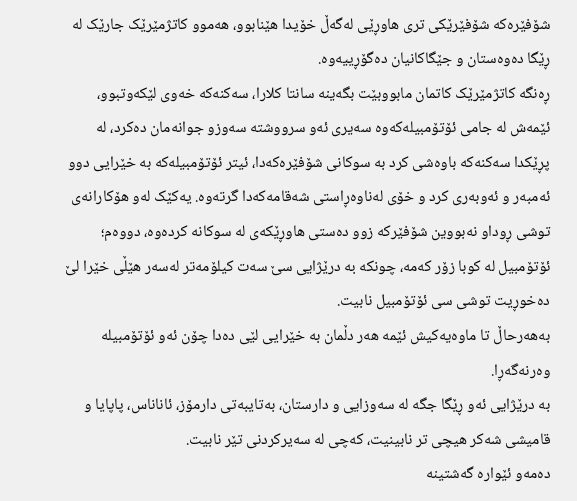شۆفێرەکە شۆفێرێکی تری هاوڕێی لەگەڵ خۆیدا هێنابوو، هەموو کاتژمێرێک جارێک لە ڕێگا دەوەستان و جێگاکانیان دەگۆڕییەوە.
ڕەنگە کاتژمێرێک کاتمان مابووبێت بگەینە سانتا کلارا، سەکنەکە خەوی لێکەوتبوو، ئێمەش لە جامی ئۆتۆمبیلەکەوە سەیری ئەو سرووشتە سەوزو جوانەمان دەکرد، لە پڕێکدا سەکنەکە باوەشی کرد بە سوکانی شۆفێرەکەدا، ئیتر ئۆتۆمبیلەکە بە خێرایی دوو ئەمبەر و ئەوبەری کرد و خۆی لەناوەڕاستی شەقامەکەدا گرتەوە. یەکێک لەو هۆکارانەی توشی ڕوداو نەبووین شۆفێرکە زوو دەستی هاوڕێکەی لە سوکانە کردەوە، دووەم؛ ئۆتۆمبیل لە کوبا زۆر کەمە، چونکە بە درێژایی سێ سەت کیلۆمەتر لەسەر هێڵی خێرا لێ دەخوڕیت توشی سی ئۆتۆمبیل نابیت.
بەهەرحاڵ تا ماوەیەکیش ئێمە هەر دڵمان بە خێرایی لێی دەدا چۆن ئەو ئۆتۆمبیلە وەرنەگەڕا.
بە درێژایی ئەو ڕێگا جگە لە سەوزایی و دارستان، بەتایبەتی دارمۆز، ئاناناس، پاپایا و قامیشی شەکر هیچی تر نابینیت، کەچی لە سەیرکردنی تێر نابیت.
دەمەو ئێوارە گەشتینە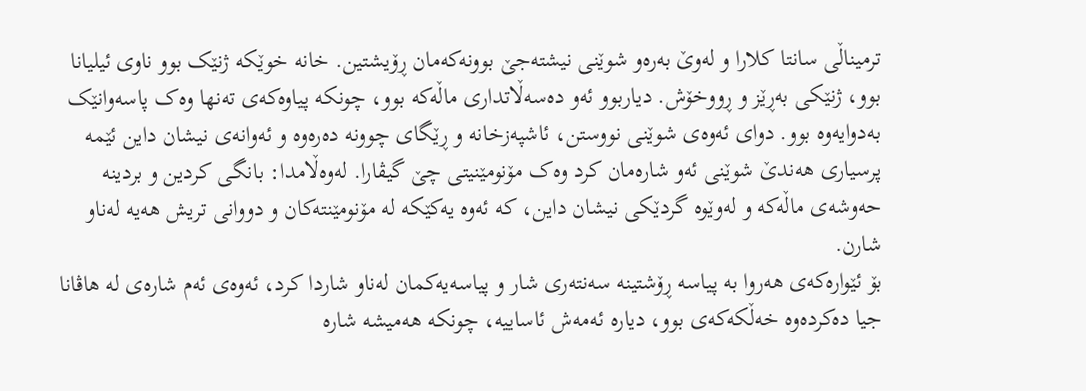ترمیناڵی سانتا کلارا و لەوێ بەرەو شوێنی نیشتەجێ بوونەکەمان ڕۆیشتین. خانە خوێکە ژنێک بوو ناوی ئیلیانا بوو، ژنێکی بەڕێز و ڕووخۆش. دیاربوو ئەو دەسەڵاتداری ماڵەکە بوو، چونکە پیاوەکەی تەنها وەک پاسەوانێک بەدوایەوە بوو. دوای ئەوەی شوێنی نووستن، ئاشپەزخانە و ڕێگای چوونە دەرەوە و ئەوانەی نیشان داین ئێمە پرسیاری هەندێ شوێنی ئەو شارەمان کرد وەک مۆنومێنیتی چێ گیڤارا. لەوەڵامدا: بانگی کردین و بردینە حەوشەی ماڵەکە و لەوێوە گردێکی نیشان داین، کە ئەوە یەکێکە لە مۆنومێنتەکان و دووانی تریش هەیە لەناو شارن.
بۆ ئێوارەکەی هەروا بە پیاسە ڕۆشتینە سەنتەری شار و پیاسەیەکمان لەناو شاردا کرد، ئەوەی ئەم شارەی لە هاڤانا جیا دەکردەوە خەڵکەکەی بوو، دیارە ئەمەش ئاساییە، چونکە هەمیشە شارە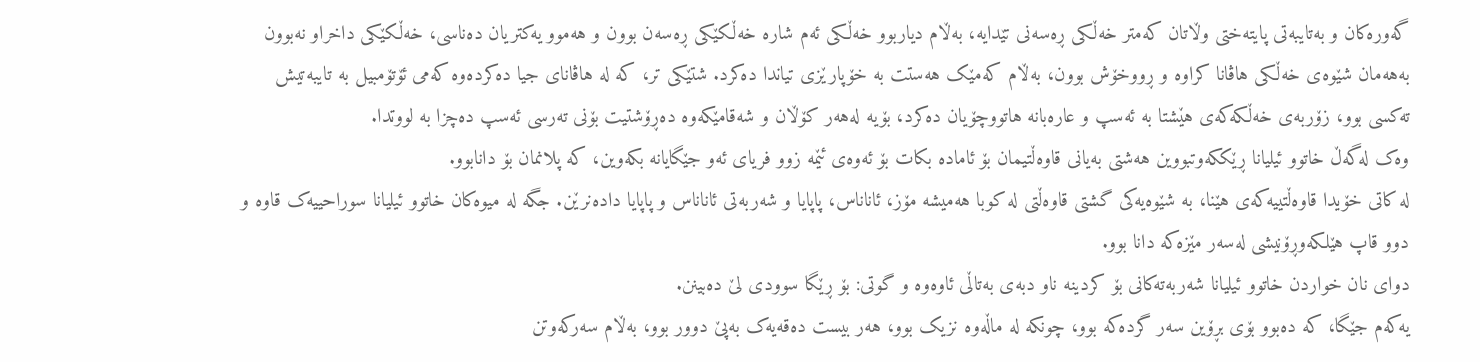گەورەکان و بەتایبەتی پایتەختی وڵاتان کەمتر خەڵکی ڕەسەنی تێدایە، بەڵام دیاربوو خەڵکی ئەم شارە خەڵکێکی ڕەسەن بوون و هەموو یەکتریان دەناسی، خەڵکێکی داخراو نەبوون بەهەمان شێوەی خەڵکی هاڤانا کراوە و ڕووخۆش بوون، بەڵام کەمێک هەستت بە خۆپارێزی تیاندا دەکرد. شتێکی تر، کە لە هاڤانای جیا دەکردەوە کەمی ئۆتۆمبیل بە تایبەتیش تەکسی بوو، زۆربەی خەڵکەکەی هێشتا بە ئەسپ و عارەبانە هاتووچۆیان دەکرد، بۆیە لەهەر کۆڵان و شەقامێکەوە دەڕۆشتیت بۆنی تەرسی ئەسپ دەچزا بە لووتدا.
وەک لەگەڵ خاتوو ئیلیانا ڕێککەوتبووین هەشتی بەیانی قاوەڵتیمان بۆ ئامادە بکات بۆ ئەوەی ئێمە زوو فریای ئەو جێگایانە بکەوین، کە پلانمان بۆ دانابوو.
لە کاتی خۆیدا قاوەڵتییەکەی هێنا، بە شێوەیەکی گشتی قاوەڵتی لە کوبا هەمیشە مۆز، ئاناناس، پاپایا و شەربەتی ئاناناس و پاپایا دادەنرێن. جگە لە میوەکان خاتوو ئیلیانا سوراحییەک قاوە و دوو قاپ هێلکەوڕۆنیشی لەسەر مێزەکە دانا بوو.
دوای نان خواردن خاتوو ئیلیانا شەربەتەکانی بۆ کردینە ناو دبەی بەتاڵی ئاوەوە و گوتی: بۆ ڕێگا سوودی لێ دەبینن.
یەکەم جێگا، کە دەبوو بۆی بڕۆین سەر گردەکە بوو، چونکە لە ماڵەوە نزیک بوو، هەر بیست دەقەیەک بەپێ دوور بوو، بەڵام سەرکەوتن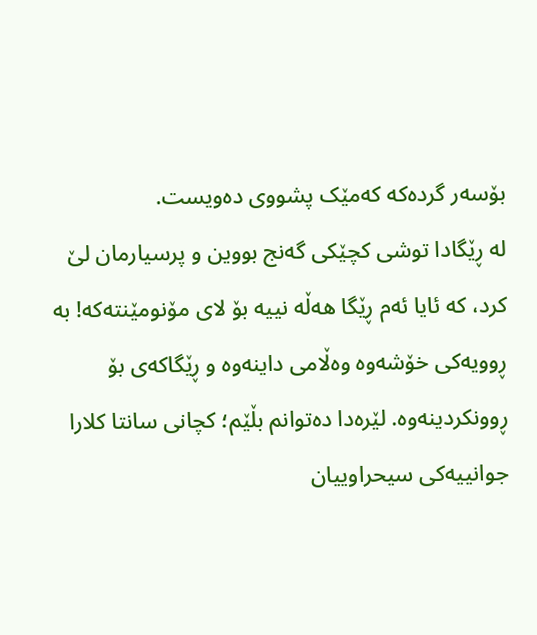بۆسەر گردەکە کەمێک پشووی دەویست.
لە ڕێگادا توشی کچێکی گەنج بووین و پرسیارمان لێ کرد، کە ئایا ئەم ڕێگا هەڵە نییە بۆ لای مۆنومێنتەکە! بە ڕوویەکی خۆشەوە وەڵامی داینەوە و ڕێگاکەی بۆ ڕوونکردینەوە. لێرەدا دەتوانم بڵێم؛ کچانی سانتا کلارا جوانییەکی سیحراوییان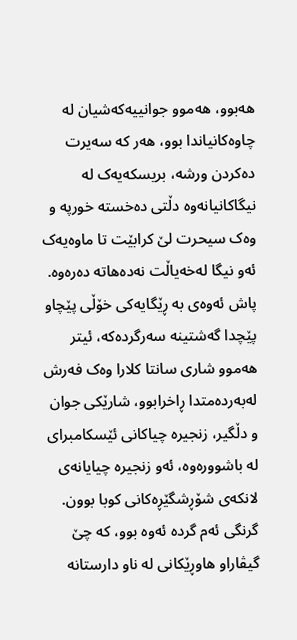هەبوو، هەموو جوانییەکەشیان لە چاوەکانیاندا بوو، هەر کە سەیرت دەکردن ورشە، بریسکەیەک لە نیگاکانیانەوە دڵتی دەخستە خورپە و وەک سیحرت لێ کرابێت تا ماوەیەک ئەو نیگا لەخەیاڵت نەدەهاتە دەرەوە.
پاش ئەوەی بە ڕێگایەکی خۆڵی پێچاو پێچدا گەشتینە سەرگردەکە، ئیتر هەموو شاری سانتا کلارا وەک فەرش لەبەردەمتدا ڕاخرابوو، شارێکی جوان و دڵگیر، زنجیرە چیاکانی ئێسکامبرای لە باشوورەوە، ئەو زنجیرە چیایانەی لانکەی شۆڕشگێڕەکانی کوبا بوون. گرنگی ئەم گردە ئەوە بوو، کە چێ گیڤاراو هاوڕێکانی لە ناو دارستانە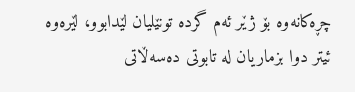چڕەکانەوە بۆ ژێر ئەم گردە تونێلیان لێدابوو، لێرەوە ئیتر دوا بزماریان لە تابوتی دەسەڵاتی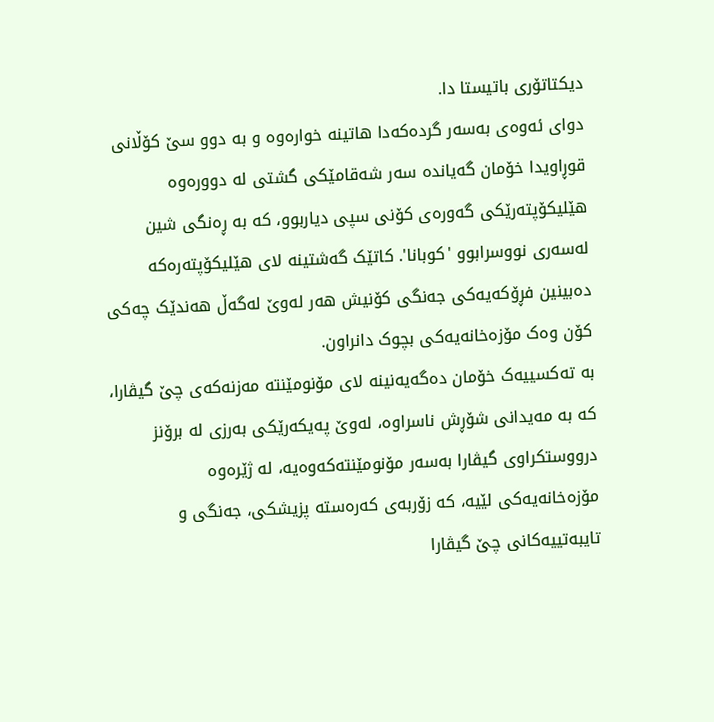دیکتاتۆری باتیستا دا.
دوای ئەوەی بەسەر گردەکەدا هاتینە خوارەوە و بە دوو سێ کۆڵانی قوڕاویدا خۆمان گەیاندە سەر شەقامێکی گشتی لە دوورەوە هێلیکۆپتەرێکی گەورەی کۆنی سپی دیاربوو، کە بە ڕەنگی شین لەسەری نووسرابوو 'کوبانا'. کاتێک گەشتینە لای هێلیکۆپتەرەکە دەبینین فڕۆکەیەکی جەنگی کۆنیش هەر لەوێ لەگەڵ هەندێک چەکی کۆن وەک مۆزەخانەیەکی بچوک دانراون.
بە تەکسییەک خۆمان دەگەیەنینە لای مۆنومێنتە مەزنەکەی چێ گیڤارا، کە بە مەیدانی شۆڕش ناسراوە، لەوێ پەیکەرێکی بەرزی لە برۆنز درووستکراوی گیڤارا بەسەر مۆنومێنتەکەوەیە، لە ژێرەوە مۆزەخانەیەکی لێیە، کە زۆربەی کەرەستە پزیشکی، جەنگی و تایبەتییەکانی چێ گیڤارا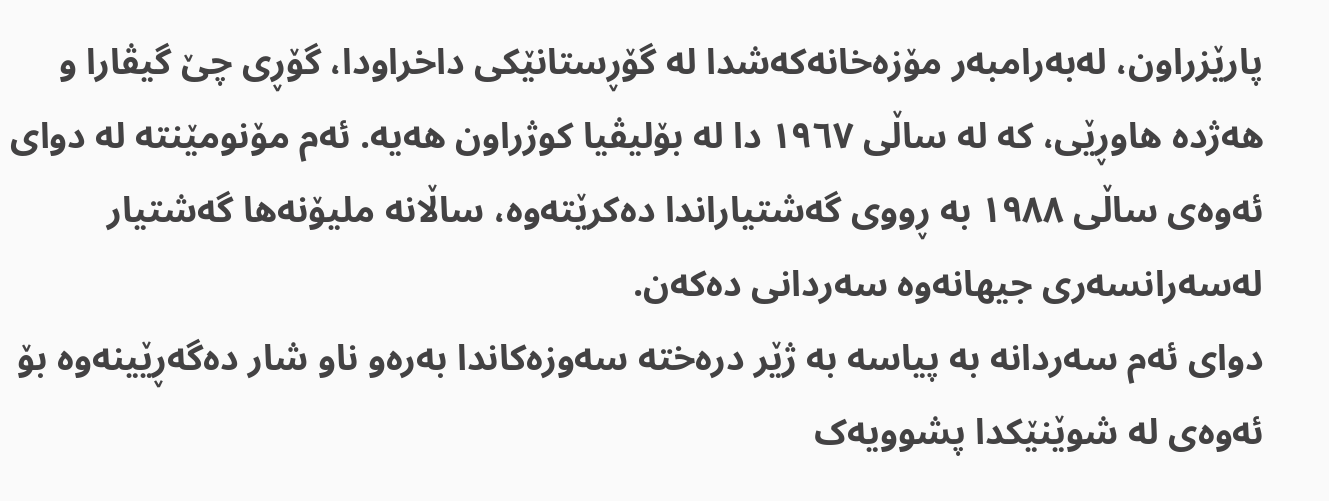پارێزراون، لەبەرامبەر مۆزەخانەکەشدا لە گۆڕستانێکی داخراودا، گۆڕی چێ گیڤارا و هەژدە هاوڕێی، کە لە ساڵی ١٩٦٧ دا لە بۆلیڤیا کوژراون هەیە. ئەم مۆنومێنتە لە دوای ئەوەی ساڵی ١٩٨٨ بە ڕووی گەشتیاراندا دەکرێتەوە، ساڵانە ملیۆنەها گەشتیار لەسەرانسەری جیهانەوە سەردانی دەکەن.
دوای ئەم سەردانە بە پیاسە بە ژێر درەختە سەوزەکاندا بەرەو ناو شار دەگەڕێینەوە بۆ ئەوەی لە شوێنێکدا پشوویەک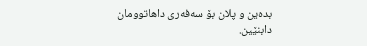بدەین و پلان بۆ سەفەری داهاتوومان دابنێین.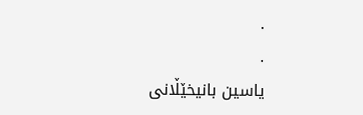.
.
یاسین بانیخێڵانی